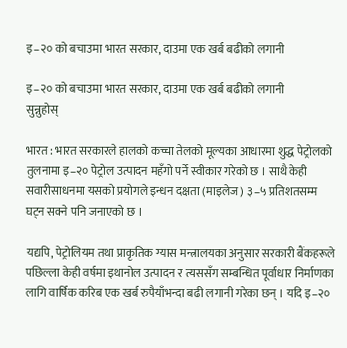इ–२० को बचाउमा भारत सरकार, दाउमा एक खर्ब बढीको लगानी

इ–२० को बचाउमा भारत सरकार, दाउमा एक खर्ब बढीको लगानी
सुन्नुहोस्

भारत : भारत सरकारले हालको कच्चा तेलको मूल्यका आधारमा शुद्ध पेट्रोलको तुलनामा इ–२० पेट्रोल उत्पादन महँगो पर्ने स्वीकार गरेको छ । साथै केही सवारीसाधनमा यसको प्रयोगले इन्धन दक्षता (माइलेज) ३–५ प्रतिशतसम्म घट्न सक्ने पनि जनाएको छ ।

यद्यपि, पेट्रोलियम तथा प्राकृतिक ग्यास मन्त्रालयका अनुसार सरकारी बैंकहरूले पछिल्ला केही वर्षमा इथानोल उत्पादन र त्यससँग सम्बन्धित पूर्वाधार निर्माणका लागि वार्षिक करिब एक खर्ब रुपैयाँभन्दा बढी लगानी गरेका छन् । यदि इ–२०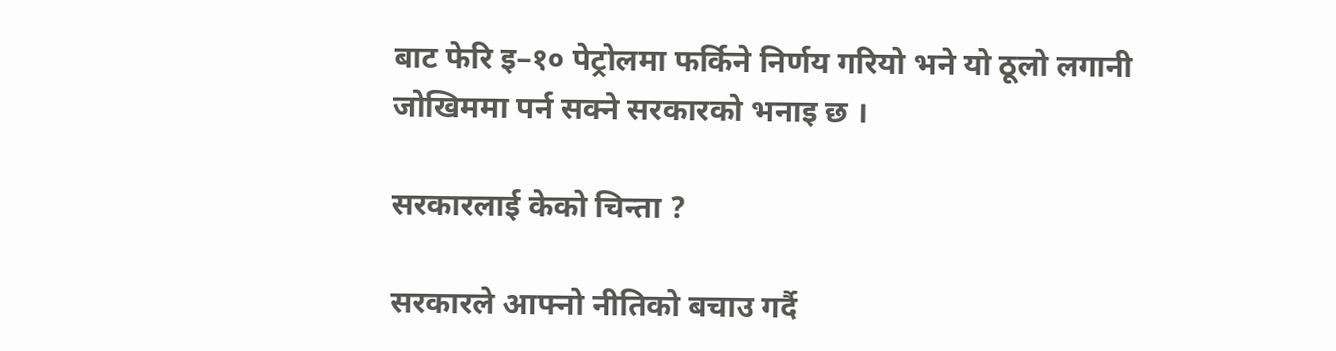बाट फेरि इ–१० पेट्रोलमा फर्किने निर्णय गरियो भने यो ठूलो लगानी जोखिममा पर्न सक्ने सरकारको भनाइ छ ।

सरकारलाई केको चिन्ता ?

सरकारले आफ्नो नीतिको बचाउ गर्दै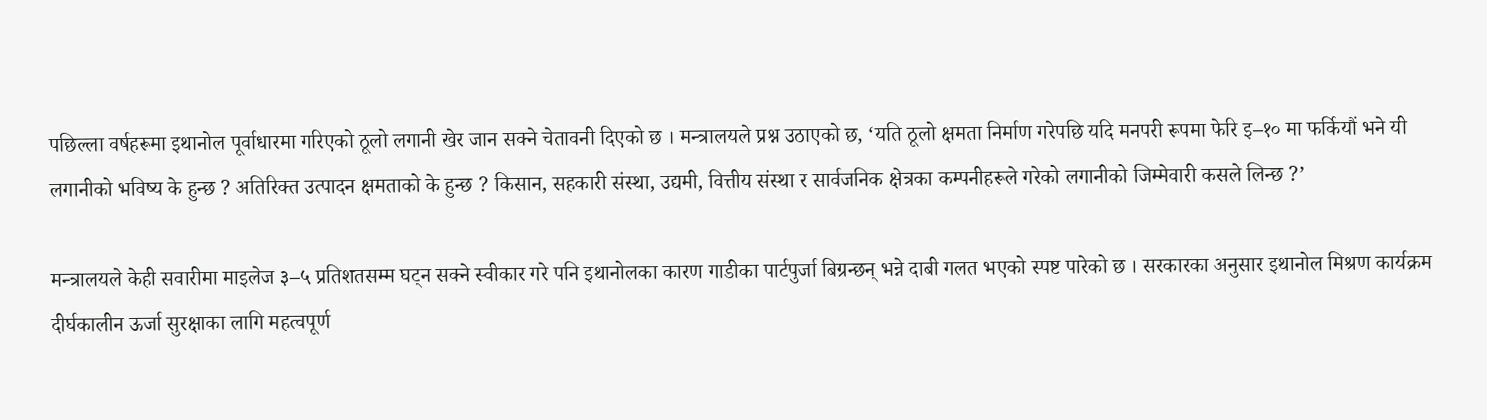पछिल्ला वर्षहरूमा इथानोल पूर्वाधारमा गरिएको ठूलो लगानी खेर जान सक्ने चेतावनी दिएको छ । मन्त्रालयले प्रश्न उठाएको छ, ‘यति ठूलो क्षमता निर्माण गरेपछि यदि मनपरी रूपमा फेरि इ–१० मा फर्कियौं भने यी लगानीको भविष्य के हुन्छ ? अतिरिक्त उत्पादन क्षमताको के हुन्छ ? किसान, सहकारी संस्था, उद्यमी, वित्तीय संस्था र सार्वजनिक क्षेत्रका कम्पनीहरूले गरेको लगानीको जिम्मेवारी कसले लिन्छ ?’

मन्त्रालयले केही सवारीमा माइलेज ३–५ प्रतिशतसम्म घट्न सक्ने स्वीकार गरे पनि इथानोलका कारण गाडीका पार्टपुर्जा बिग्रन्छन् भन्ने दाबी गलत भएको स्पष्ट पारेको छ । सरकारका अनुसार इथानोल मिश्रण कार्यक्रम दीर्घकालीन ऊर्जा सुरक्षाका लागि महत्वपूर्ण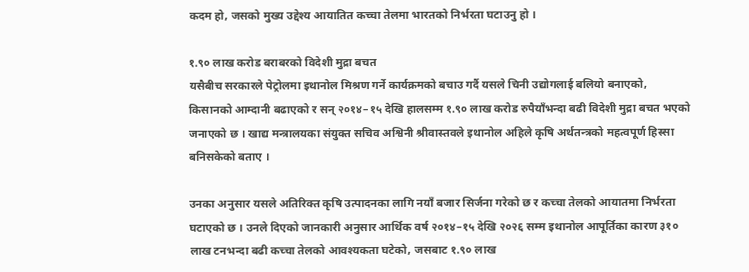कदम हो, जसको मुख्य उद्देश्य आयातित कच्चा तेलमा भारतको निर्भरता घटाउनु हो ।

१.९० लाख करोड बराबरको विदेशी मुद्रा बचत
यसैबीच सरकारले पेट्रोलमा इथानोल मिश्रण गर्ने कार्यक्रमको बचाउ गर्दै यसले चिनी उद्योगलाई बलियो बनाएको, किसानको आम्दानी बढाएको र सन् २०१४–१५ देखि हालसम्म १.९० लाख करोड रुपैयाँभन्दा बढी विदेशी मुद्रा बचत भएको जनाएको छ । खाद्य मन्त्रालयका संयुक्त सचिव अश्विनी श्रीवास्तवले इथानोल अहिले कृषि अर्थतन्त्रको महत्वपूर्ण हिस्सा बनिसकेको बताए ।

उनका अनुसार यसले अतिरिक्त कृषि उत्पादनका लागि नयाँ बजार सिर्जना गरेको छ र कच्चा तेलको आयातमा निर्भरता घटाएको छ । उनले दिएको जानकारी अनुसार आर्थिक वर्ष २०१४–१५ देखि २०२६ सम्म इथानोल आपूर्तिका कारण ३१० लाख टनभन्दा बढी कच्चा तेलको आवश्यकता घटेको, जसबाट १.९० लाख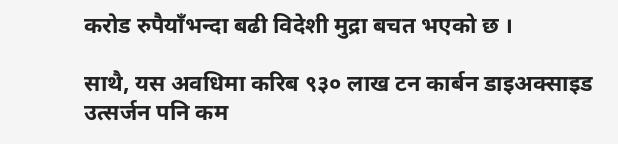करोड रुपैयाँभन्दा बढी विदेशी मुद्रा बचत भएको छ ।

साथै, यस अवधिमा करिब ९३० लाख टन कार्बन डाइअक्साइड उत्सर्जन पनि कम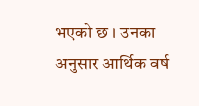भएको छ । उनका अनुसार आर्थिक वर्ष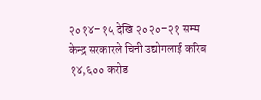२०१४–१५ देखि २०२०–२१ सम्म केन्द्र सरकारले चिनी उद्योगलाई करिब १४,६०० करोड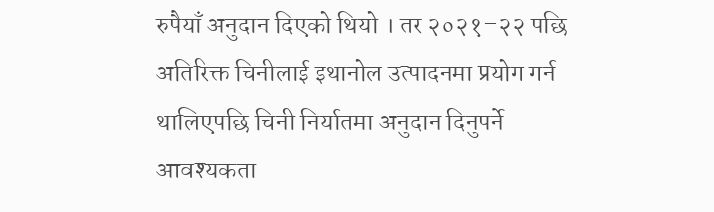रुपैयाँ अनुदान दिएको थियो । तर २०२१–२२ पछि अतिरिक्त चिनीलाई इथानोल उत्पादनमा प्रयोग गर्न थालिएपछि चिनी निर्यातमा अनुदान दिनुपर्ने आवश्यकता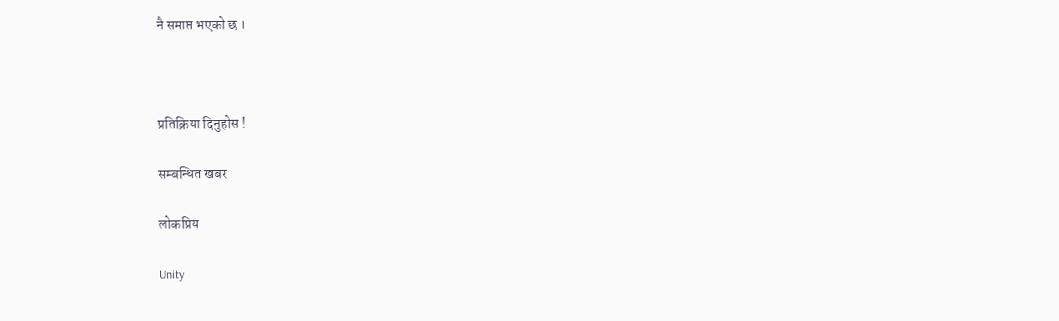नै समाप्त भएको छ ।



प्रतिक्रिया दिनुहोस !

सम्बन्धित खबर

लोकप्रिय

Unity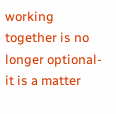working together is no longer optional-it is a matter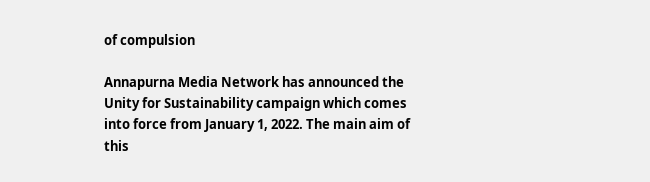of compulsion

Annapurna Media Network has announced the Unity for Sustainability campaign which comes into force from January 1, 2022. The main aim of this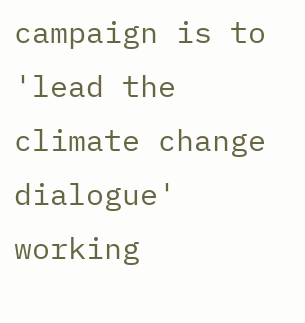campaign is to 'lead the climate change dialogue' working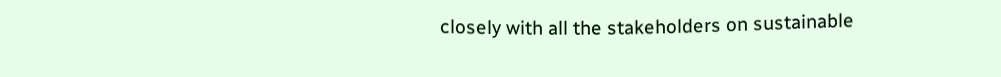closely with all the stakeholders on sustainable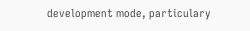development mode, particulary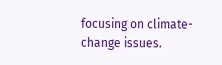focusing on climate-change issues.